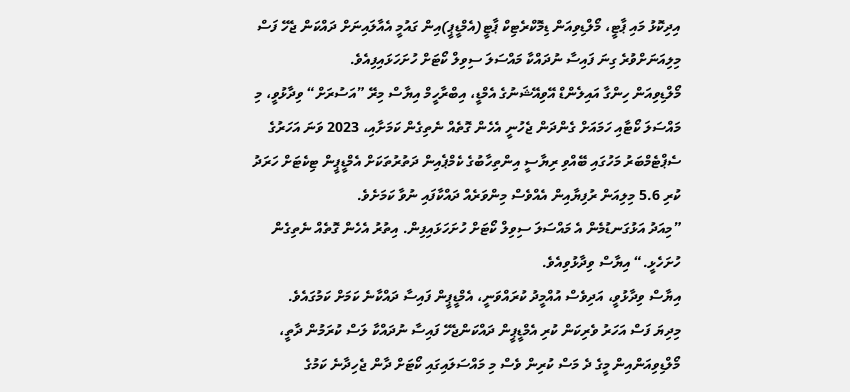އިދިކޮޅު މައި ޕާޓީ، މޯލްޑިވިއަން ޑިމޮކްރެޓިކް ޕާޓީ(އެމްޑީޕީ)އިން ގައުމީ އެއާލައިނަށް ދައްކަން ޖެހޭ ފަސް މިލިއަނަށްވުރެ ގިނަ ފައިސާ ނުދައްކާ މައްސަލަ ސިވިލް ކޯޓަށް ހުށަހަޅައިފިއެވެ.
މޯލްޑިވިއަން ހިންގާ އައިލެންޑް އޭވިއޭޝަނުގެ އެމްޑީ، އިބްރާހީމް އިޔާސް މިރޭ ”އަސުރަށް“ ވިދާޅުވީ، މި މައްސަލަ ކޯޓާއި ހަމައަށް ގެންދަން ޖެހުނީ އެހެން ގޮތެއް ނެތިގެން ކަމަށާއި، 2023 ވަނަ އަހަރުގެ ސެޕްޓެމްބަރު މަހުގައި ބޭއްވި ރިޔާސީ އިންތިހާބުގެ ކެމްޕެއިން ދަތުރުތަކަށް އެމްޑީޕީން ޓިކެޓަށް ހަރަދު ކުރި 5.6 މިލިއަން ރުފިޔާއިން އެއްވެސް މިންވަރެއް ދައްކާފައި ނުވާ ކަމަށެވެ.
”މިއަދު އަޅުގަނޑުމެން އެ މައްސަލަ ސިވިލް ކޯޓަށް ހުށަހަޅައިފިން. އިތުރު އެހެން ގޮތެއް ނެތިގެން ހުށަހެޅީ.“ އިޔާސް ވިދާޅުވިއެވެ.
އިޔާސް ވިދާޅުވީ، އަދިވެސް އުއްމީދު ކުރައްވަނީ، އެމްޑީޕީން ފައިސާ ދައްކާނެ ކަމަށް ކަމުގައެވެ.
މިދިޔަ ފަސް އަހަރު ވެރިކަން ކުރި އެމްޑީޕީން ދައްކަންޖެހޭ ފައިސާ ނުދައްކާ ލަސް ކުރަމުން ދާތީ، މޯލްޑިވިއަންއިން މީގެ ދެ މަސް ކުރިން ވެސް މި މައްސަލައިގައި ކޯޓަށް ދާން ޖެހިދާނެ ކަމުގެ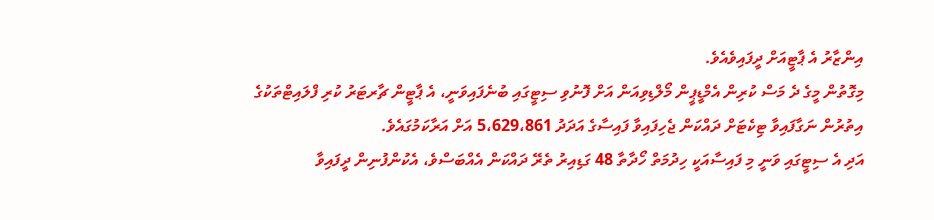އިންޒާރު އެ ޕާޓީއަށް ދީފައިވެއެވެ.
މިގޮތުން މީގެ ދެ މަސް ކުރިން އެމްޑީޕީން މޯލްޑިވިއަން އަށް ފޮނުވި ސިޓީގައި ބުނެފައިވަނީ، އެ ޕާޓީން ޗާރޓަރު ކުރި ފްލައިޓްތަކުގެ އިތުރުން ނަގާފައިވާ ޓިކެޓަށް ދައްކަން ޖެހިފައިވާ ފައިސާގެ އަދަދު 5،629،861 އަށް އަރާކަމުގައެވެ.
އަދި އެ ސިޓީގައި ވަނީ މި ފައިސާއަކީ ހިދުމަތް ހޯދާތާ 48 ގަޑިއިރު ތެރޭ ދައްކަން އެއްބަސްވެ، އެކުންފުނިން ދީފައިވާ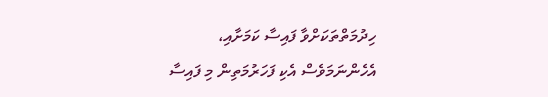ހިދުމަތްތަކަށްވާ ފައިސާ ކަމަށާއި، އެހެންނަމަވެސް އެކި ފަހަރުމަތިން މި ފައިސާ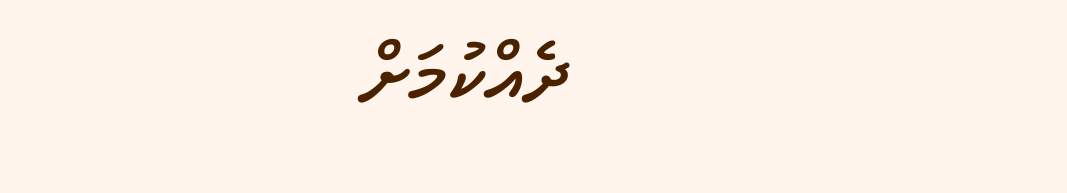ދެއްކުމަށް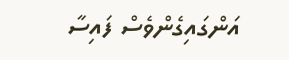އަންގައިގެންވެސް ފައިސާ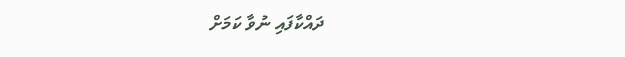ދައްކާފައި ނުވާ ކަމަށް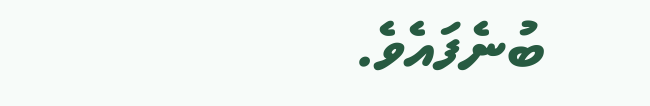ބުނެފައެވެ.